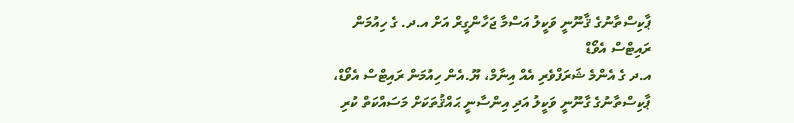ޕާކިސްތާނުގެ ޤާނޫނީ ވަކީލު އަސްމާ ޖަހާންގީރް އަށް އ.ދ. ގެ ހިއުމަން ރައިޓްސް އެވޯޑް
އ.ދ ގެ އެންމެ ޝަރަފްވެރި އެއް އިނާމް، ޔޫ.އެން ހިއުމަން ރައިޓްސް އެވޯޑް، ޕާކިސްތާނުގެ ގާނޫނީ ވަކީލު އަދި އިންސާނީ ޙައްޤުތަކަށް މަސައްކަތް ކުރި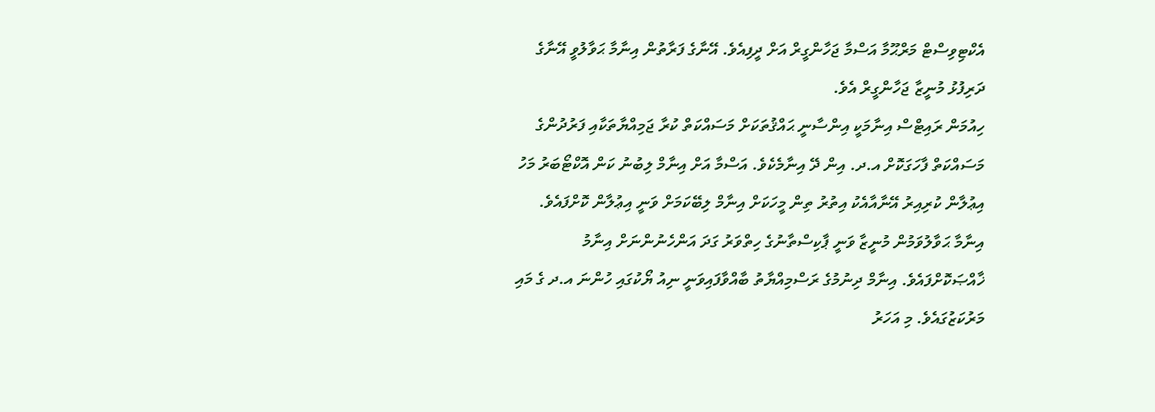އެކްޓިވިސްޓް މަރްޙޫމާ އަސްމާ ޖަހާންގީރް އަށް ދީފިއެވެ. އޭނާގެ ފަރާތުން އިނާމާ ޙަވާލުވީ އޭނާގެ ދަރިފުޅު މުނީޒާ ޖަހާންގީރް އެވެ.
ހިއުމަން ރައިޓްސް އިނާމަކީ އިންސާނީ ޙައްޤުތަކަށް މަސައްކަތް ކުރާ ޖަމިއްޔާތަކާއި ފަރުދުންގެ މަސައްކަތް ފާހަގަކޮށް އ.ދ. އިން ދޭ އިނާމެކެވެ. އަސްމާ އަށް އިނާމް ލިބުނު ކަން އޮކްޓޯބަރު މަހު އިޢުލާން ކުރިއިރު އޭނާއާއެކު އިތުރު ތިން މީހަކަށް އިނާމް ލިބޭކަމަށް ވަނީ އިޢުލާން ކޮށްފައެވެ.
އިނާމާ ޙަވާލުވަމުން މުނީޒާ ވަނީ ޕާކިސްތާނުގެ ހިތްވަރު ގަދަ އަންހެނުންނަށް އިނާމު ޚާއްޞަކޮށްފައެވެ. އިނާމް ދިނުމުގެ ރަސްމިއްޔާތު ބާއްވާފައިވަނީ ނިއު ޔޯކުގައި ހުންނަ އ.ދ ގެ މައި މަރުކަޒުގައެވެ. މި އަހަރު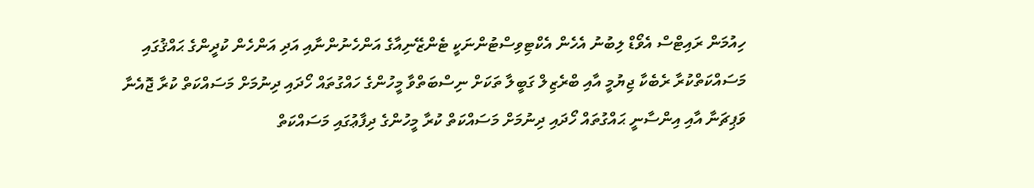ހިއުމަން ރައިޓްސް އެވޯޑް ލިބުނު އެހެން އެކްޓިވިސްޓުންނަކީ ޓެންޒޭނިއާގެ އަންހެނުންނާއި އަދި އަންހެން ކުދީންގެ ޙައްޤުގައި މަސައްކަތްކުރާ ރެބެކާ ޖިޔުމީ އާއި ބްރެޒިލް ގަބީލާ ތަކަށް ނިސްބަތްވާ މީހުންގެ ހައްގުތައް ހޯދައި ދިނުމަށް މަސައްކަތް ކުރާ ޖޮއެނާ ވަޕިޗަނާ އާއި އިންސާނީ ޙައްގުތައް ހޯދައި ދިނުމަށް މަސައްކަތް ކުރާ މީހުންގެ ދިފާޢުގައި މަސައްކަތް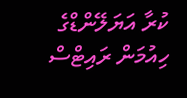ކުރާ އަޔަލޭންޑްގެ ހިއުމަން ރައިޓްސް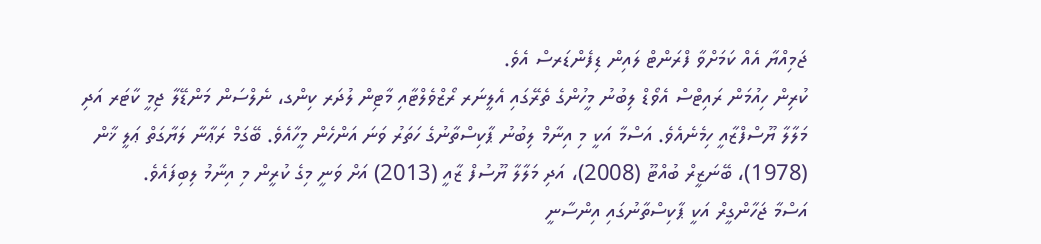ޖަމިއްޔާ އެއް ކަމަށްވާ ފްރަންޓް ލައިން ޑިފެންޑަރސް އެވެ.
ކުރިން ހިއުމަން ރައިޓްސް އެވޯޑް ލިބުނު މީހުންގެ ތެރޭގައި އެލީނަރ ރޯޒްވެލްޓާއި މާޓިން ލުދަރ ކިންގ، ނެލްސަން މަންޑޭލާ ޖިމީ ކާޓަރ އަދި މަލާލާ ޔޫސްފްޒާއީ ހިމެނެއެވެ. އަސްމާ އަކީ މި އިނާމް ލިބުނު ޕާކިސްތާނުގެ ހަތަރު ވަނަ އަންހެން މީހާއެވެ. ބޭގަމް ރަޢާނާ ލަޔާގަތް ޢަލީ ޚާން (1978)، ބޭނަޒީރް ބުއްޓޫ (2008)، އަދި މަލާލާ ޔޫސުފް ޒާއީ (2013) އަށް ވަނީ މިގެ ކުރީން މި އިނާމު ލިބިފައެވެ.
އަސްމާ ޖަހާންގީރް އަކީ ޕާކިސްތާނުގައި އިންސާނީ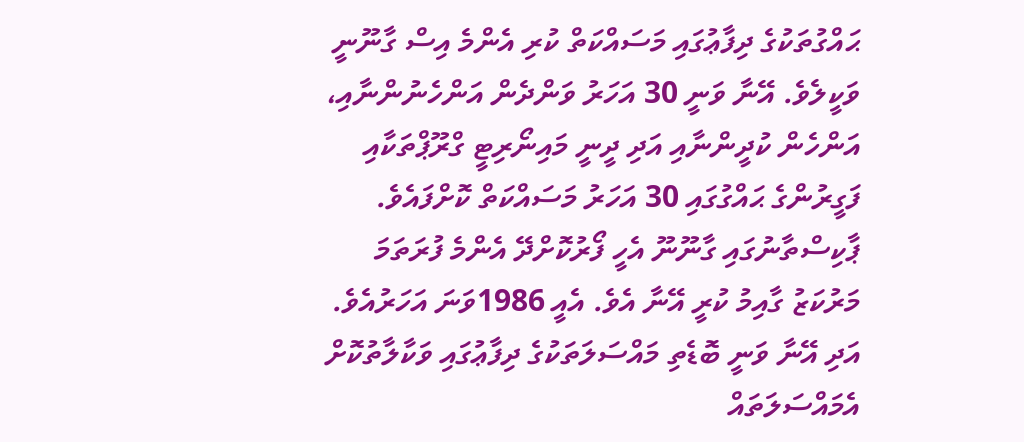ޙައްގުތަކުގެ ދިފާޢުގައި މަސައްކަތް ކުރި އެންމެ އިސް ގާނޫނީ ވަކީލެވެ. އޭނާ ވަނީ 30 އަހަރު ވަންދެން އަންހެނުންނާއި، އަންހެން ކުދީންނާއި އަދި ދީނީ މައިނޯރިޓީ ގްރޫޕްތަކާއި ފަގީރުންގެ ޙައްގުގައި 30 އަހަރު މަސައްކަތް ކޮށްފައެވެ. ޕާކިސްތާނުގައި ގާނޫނޫ އެހީ ފޯރުކޮށްދޭ އެންމެ ފުރަތަމަ މަރުކަޒު ގާއިމު ކުރީ އޭނާ އެވެ. އެއީ 1986ވަނަ އަހަރުއެވެ. އަދި އޭނާ ވަނީ ބޮޑެތި މައްސަލަތަކުގެ ދިފާޢުގައި ވަކާލާތުކޮށް އެމައްސަލަތައް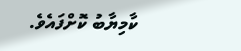ކާމިޔާބު ކޮށްފައެވެ.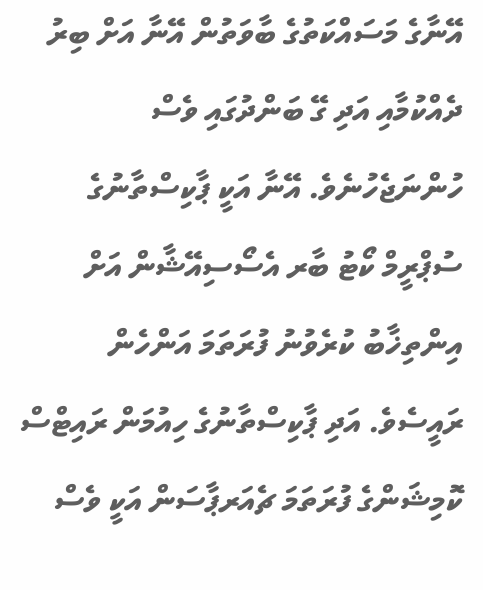އޭނާގެ މަސައްކަތުގެ ބާވަތުން އޭނާ އަށް ބިރު ދެއްކުމާއި އަދި ގޭ ބަންދުގައި ވެސް ހުންނަޖެހުނެވެ. އޭނާ އަކީ ޕާކިސްތާނުގެ ސުޕްރީމް ކޯޓު ބާރ އެސޯސިއޭޝާން އަށް އިންތިޚާބު ކުރެވުނު ފުރަތަމަ އަންހެން ރައީސެވެ. އަދި ޕާކިސްތާނުގެ ހިއުމަން ރައިޓްސް ކޮމިޝަންގެ ފުރަތަމަ ޗެއަރޕާސަން އަކީ ވެސް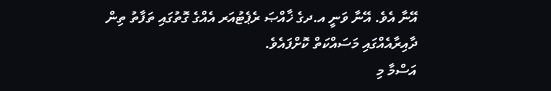އޭނާ އެވެ. އޭނާ ވަނީ އ.ދގެ ޚާއްޞަ ރެޕެޓުއަރ އެއްގެ ގޮތުގައި ތަފާތު ތިން ދާއިރާއެއްގައި މަސައްކަތް ކޮށްފައެވެ.
އަސްމާ މި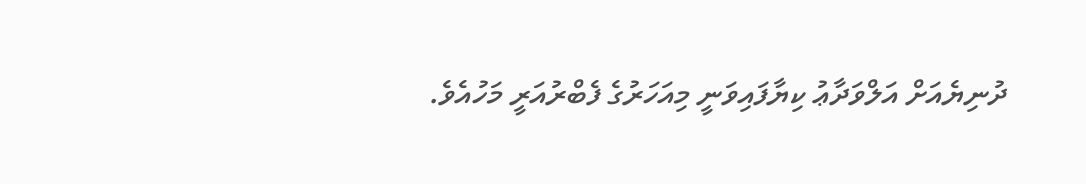ދުނިޔެއަށް އަލްވަދާޢު ކިޔާފައިވަނީ މިއަހަރުގެ ފެބްރުއަރީ މަހުއެވެ.